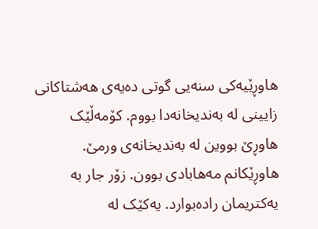هاوڕێیەکی سنەیی گوتی دەیەی هەشتاکانی زایینی لە بەندیخانەدا بووم. کۆمەڵێک هاوڕێ بووین لە بەندیخانەی ورمێ. هاوڕێکانم مەهابادی بوون. زۆر جار بە یەکتریمان رادەبوارد. یەکێک لە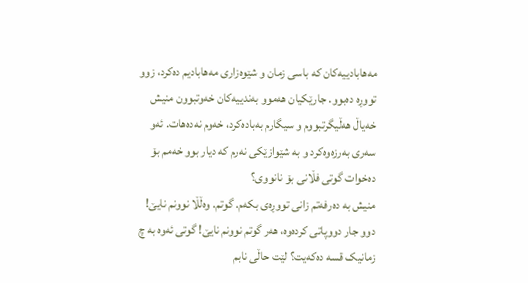مەهابادییەکان کە باسی زمان و شێوەزاری مەهابادیم دەکرد، زوو تووڕە دەبوو. جارێکیان هەموو بەندییەکان خەوتبوون منیش خەیاڵ هەڵیگرتبووم و سیگارم بەبادەکرد، خەوم نەدەهات. ئەو سەری بەرزەوەکرد و بە شێوازێکی نەرم کە دیار بوو خەمم بۆ دەخوات گوتی فڵانی بۆ نانووی؟
منیش بە دەرفەتم زانی تووڕەی بکەم. گوتم. وەڵڵا نوونم نایێ! دوو جار دووپاتی کردەوە، هەر گوتم نوونم نایێ! گوتی ئەوە بە چ زمانيک قسە دەکەیت؟ لێت حاڵی نابم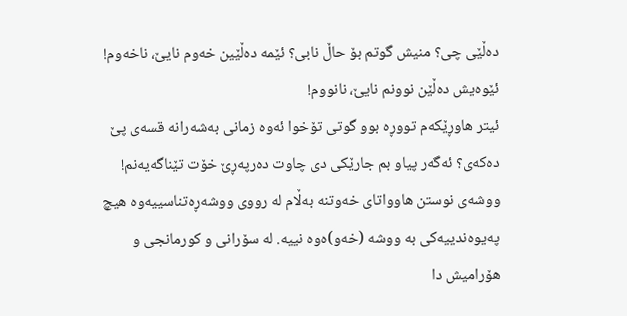دەڵێی چی؟ منیش گوتم بۆ حاڵ نابی؟ ئێمە دەڵێین خەوم نایێ، ناخەوم! ئێوەیش دەڵێن نوونم نایێ، نانووم!
ئیتر هاوڕێکەم تووڕە بوو گوتی تۆخوا ئەوە زمانی بەشەرانە قسەی پێ دەکەی؟ ئەگەر پیاو بم جارێکی دی چاوت دەرپەڕێ خۆت تێناگەیەنم!
ووشەی نوستن هاوواتای خەوتنە بەڵام لە رووی ووشەڕەتناسییەوە هیچ پەیوەندییەکی بە ووشە (خەو)ەوە نییە. لە سۆرانی و کورمانجی و هۆرامیش دا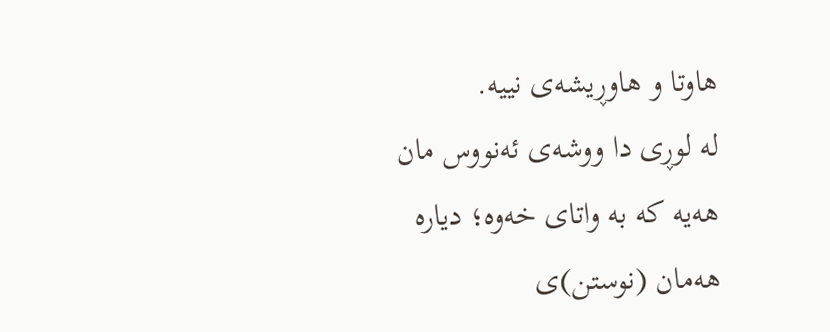هاوتا و هاوڕیشەی نییە.
لە لوڕی دا ووشەی ئەنووس مان هەیە کە بە واتای خەوە؛ دیارە هەمان (نوستن)ی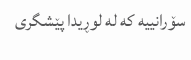سۆرانییە کە لە لوڕیدا پێشگری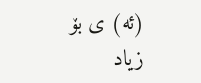(ئە) ی بۆ زیاد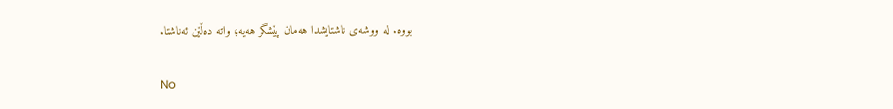بووە. لە ووشەی ناشتایشدا هەمان پێشگر هەیە؛ واتە دەڵێن ئەناشتا.

No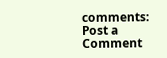comments:
Post a Comment